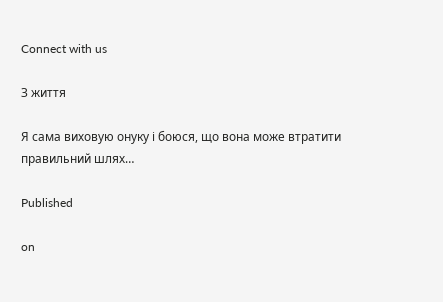Connect with us

З життя

Я сама виховую онуку і боюся, що вона може втратити правильний шлях…

Published

on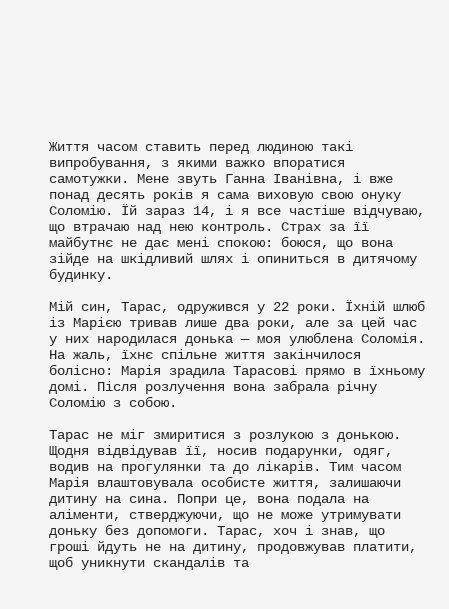Життя часом ставить перед людиною такі випробування, з якими важко впоратися самотужки. Мене звуть Ганна Іванівна, і вже понад десять років я сама виховую свою онуку Соломію. Їй зараз 14, і я все частіше відчуваю, що втрачаю над нею контроль. Страх за її майбутнє не дає мені спокою: боюся, що вона зійде на шкідливий шлях і опиниться в дитячому будинку.

Мій син, Тарас, одружився у 22 роки. Їхній шлюб із Марією тривав лише два роки, але за цей час у них народилася донька — моя улюблена Соломія. На жаль, їхнє спільне життя закінчилося болісно: Марія зрадила Тарасові прямо в їхньому домі. Після розлучення вона забрала річну Соломію з собою.

Тарас не міг змиритися з розлукою з донькою. Щодня відвідував її, носив подарунки, одяг, водив на прогулянки та до лікарів. Тим часом Марія влаштовувала особисте життя, залишаючи дитину на сина. Попри це, вона подала на аліменти, стверджуючи, що не може утримувати доньку без допомоги. Тарас, хоч і знав, що гроші йдуть не на дитину, продовжував платити, щоб уникнути скандалів та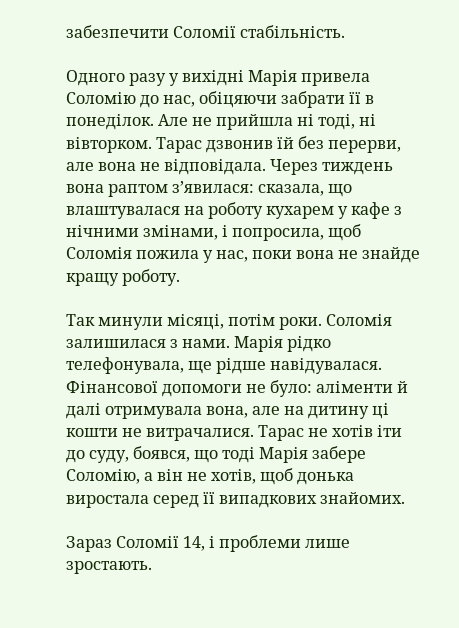забезпечити Соломії стабільність.

Одного разу у вихідні Марія привела Соломію до нас, обіцяючи забрати її в понеділок. Але не прийшла ні тоді, ні вівторком. Тарас дзвонив їй без перерви, але вона не відповідала. Через тиждень вона раптом з’явилася: сказала, що влаштувалася на роботу кухарем у кафе з нічними змінами, і попросила, щоб Соломія пожила у нас, поки вона не знайде кращу роботу.

Так минули місяці, потім роки. Соломія залишилася з нами. Марія рідко телефонувала, ще рідше навідувалася. Фінансової допомоги не було: аліменти й далі отримувала вона, але на дитину ці кошти не витрачалися. Тарас не хотів іти до суду, боявся, що тоді Марія забере Соломію, а він не хотів, щоб донька виростала серед її випадкових знайомих.

Зараз Соломії 14, і проблеми лише зростають.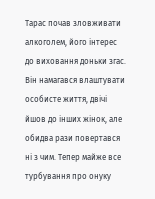Тарас почав зловживати алкоголем, його інтерес до виховання доньки згас. Він намагався влаштувати особисте життя, двічі йшов до інших жінок, але обидва рази повертався ні з чим. Тепер майже все турбування про онуку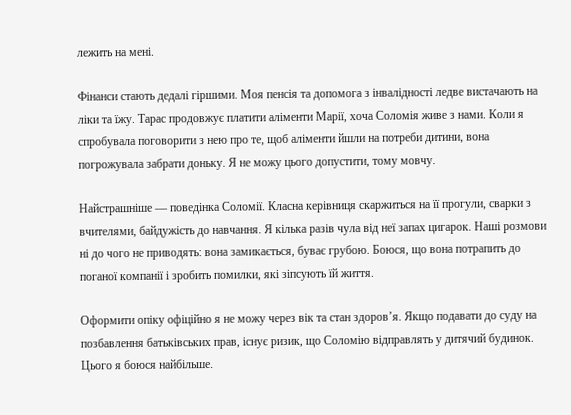лежить на мені.

Фінанси стають дедалі гіршими. Моя пенсія та допомога з інвалідності ледве вистачають на ліки та їжу. Тарас продовжує платити аліменти Марії, хоча Соломія живе з нами. Коли я спробувала поговорити з нею про те, щоб аліменти йшли на потреби дитини, вона погрожувала забрати доньку. Я не можу цього допустити, тому мовчу.

Найстрашніше — поведінка Соломії. Класна керівниця скаржиться на її прогули, сварки з вчителями, байдужість до навчання. Я кілька разів чула від неї запах цигарок. Наші розмови ні до чого не приводять: вона замикається, буває грубою. Боюся, що вона потрапить до поганої компанії і зробить помилки, які зіпсують їй життя.

Оформити опіку офіційно я не можу через вік та стан здоров’я. Якщо подавати до суду на позбавлення батьківських прав, існує ризик, що Соломію відправлять у дитячий будинок. Цього я боюся найбільше.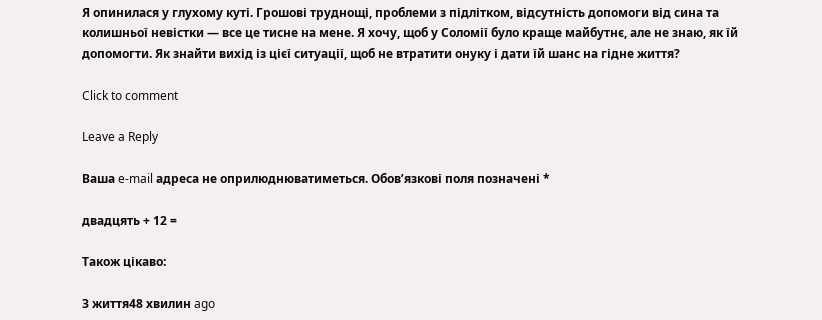Я опинилася у глухому куті. Грошові труднощі, проблеми з підлітком, відсутність допомоги від сина та колишньої невістки — все це тисне на мене. Я хочу, щоб у Соломії було краще майбутнє, але не знаю, як їй допомогти. Як знайти вихід із цієї ситуації, щоб не втратити онуку і дати їй шанс на гідне життя?

Click to comment

Leave a Reply

Ваша e-mail адреса не оприлюднюватиметься. Обов’язкові поля позначені *

двадцять + 12 =

Також цікаво:

З життя48 хвилин ago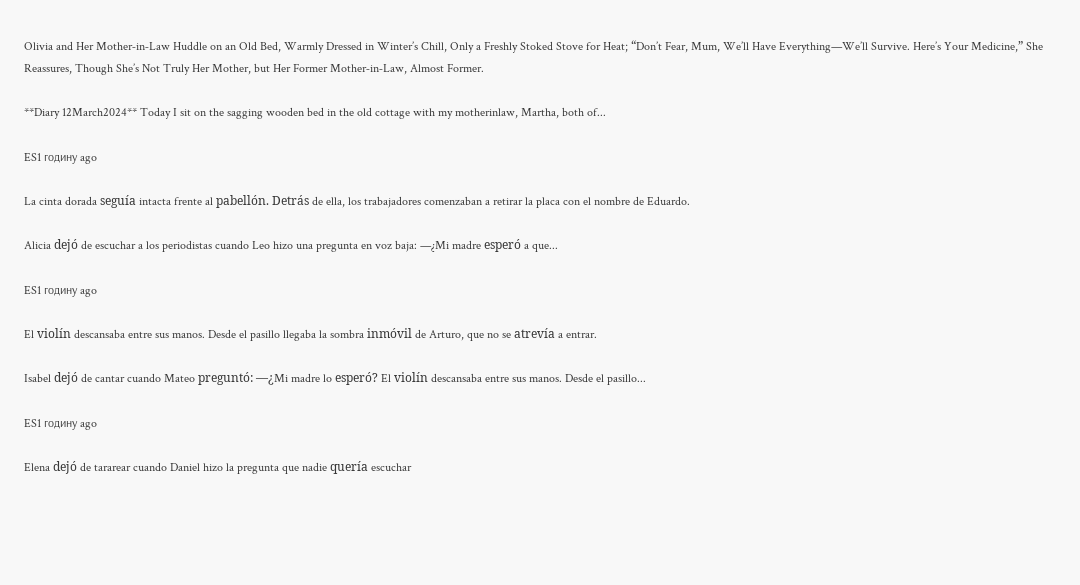Olivia and Her Mother‑in‑Law Huddle on an Old Bed, Warmly Dressed in Winter’s Chill, Only a Freshly Stoked Stove for Heat; “Don’t Fear, Mum, We’ll Have Everything—We’ll Survive. Here’s Your Medicine,” She Reassures, Though She’s Not Truly Her Mother, but Her Former Mother‑in‑Law, Almost Former.

**Diary 12March2024** Today I sit on the sagging wooden bed in the old cottage with my motherinlaw, Martha, both of...

ES1 годину ago

La cinta dorada seguía intacta frente al pabellón. Detrás de ella, los trabajadores comenzaban a retirar la placa con el nombre de Eduardo.

Alicia dejó de escuchar a los periodistas cuando Leo hizo una pregunta en voz baja: —¿Mi madre esperó a que...

ES1 годину ago

El violín descansaba entre sus manos. Desde el pasillo llegaba la sombra inmóvil de Arturo, que no se atrevía a entrar.

Isabel dejó de cantar cuando Mateo preguntó: —¿Mi madre lo esperó? El violín descansaba entre sus manos. Desde el pasillo...

ES1 годину ago

Elena dejó de tararear cuando Daniel hizo la pregunta que nadie quería escuchar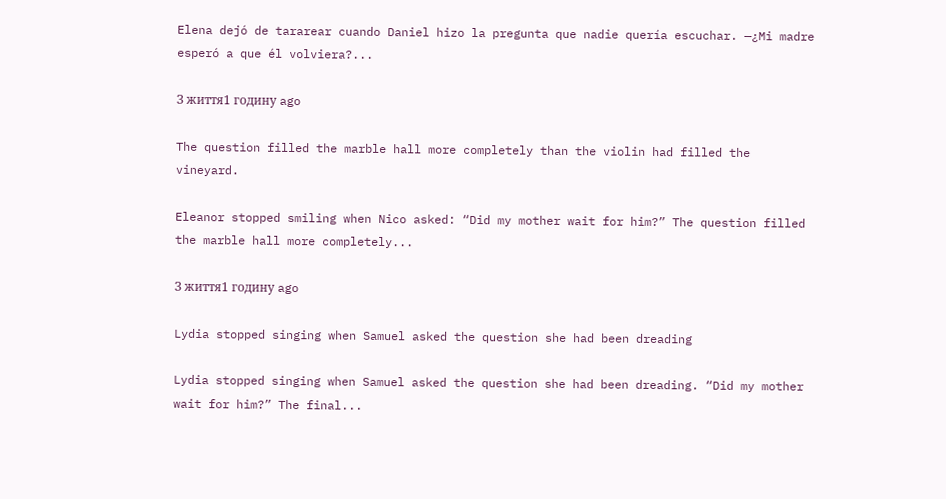Elena dejó de tararear cuando Daniel hizo la pregunta que nadie quería escuchar. —¿Mi madre esperó a que él volviera?...

З життя1 годину ago

The question filled the marble hall more completely than the violin had filled the vineyard.

Eleanor stopped smiling when Nico asked: “Did my mother wait for him?” The question filled the marble hall more completely...

З життя1 годину ago

Lydia stopped singing when Samuel asked the question she had been dreading

Lydia stopped singing when Samuel asked the question she had been dreading. “Did my mother wait for him?” The final...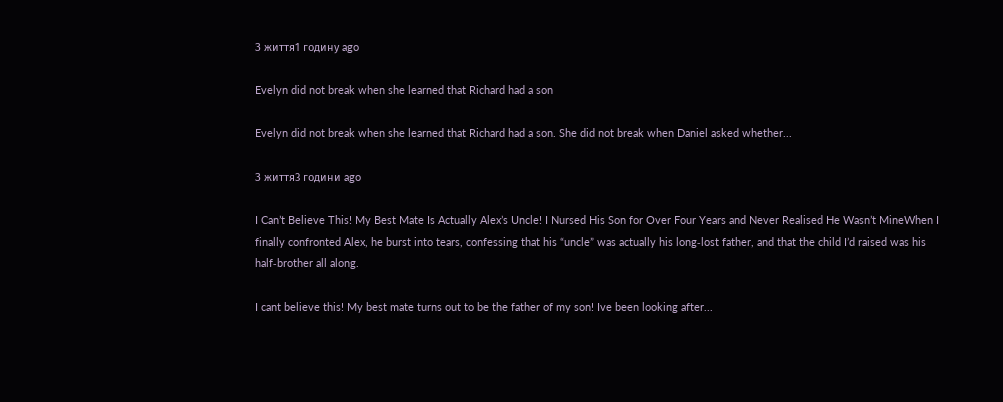З життя1 годину ago

Evelyn did not break when she learned that Richard had a son

Evelyn did not break when she learned that Richard had a son. She did not break when Daniel asked whether...

З життя3 години ago

I Can’t Believe This! My Best Mate Is Actually Alex’s Uncle! I Nursed His Son for Over Four Years and Never Realised He Wasn’t MineWhen I finally confronted Alex, he burst into tears, confessing that his “uncle” was actually his long‑lost father, and that the child I’d raised was his half‑brother all along.

I cant believe this! My best mate turns out to be the father of my son! Ive been looking after...